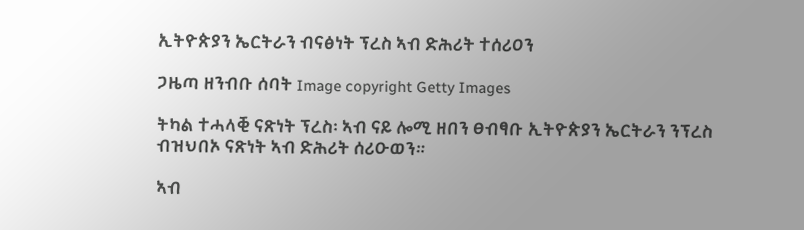ኢትዮጵያን ኤርትራን ብናፅነት ፕረስ ኣብ ድሕሪት ተሰሪዐን

ጋዜጣ ዘንብቡ ሰባት Image copyright Getty Images

ትካል ተሓላቒ ናጽነት ፕረስ፡ ኣብ ናይ ሎሚ ዘበን ፀብፃቡ ኢትዮጵያን ኤርትራን ንፕረስ ብዝህበኦ ናጽነት ኣብ ድሕሪት ሰሪዑወን።

ኣብ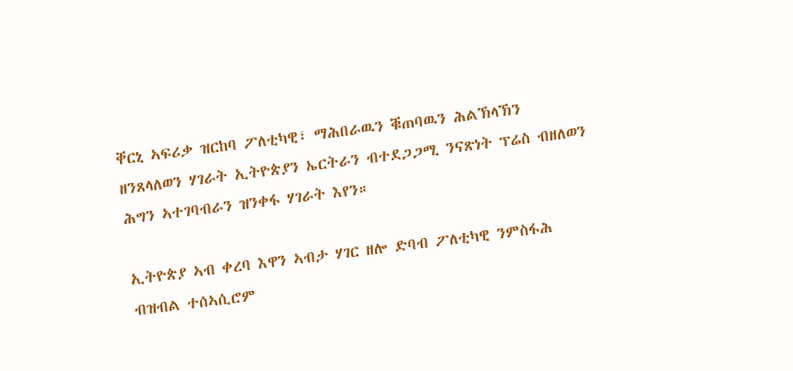ቐርኒ ኣፍሪቃ ዝርከባ ፖለቲካዊ፣ ማሕበራዉን ቑጠባዉን ሕልኽላኽን ዘንጸላለወን ሃገራት ኢትዮጵያን ኤርትራን ብተደጋጋሚ ንናጽነት ፕሬስ ብዘለወን ሕግን ኣተገባብራን ዝንቀፋ ሃገራት እየን።

ኢትዮጵያ ኣብ ቀረባ እዋን ኣብታ ሃገር ዘሎ ድባብ ፖለቲካዊ ንምስፋሕ ብዝብል ተሰኣሲሮም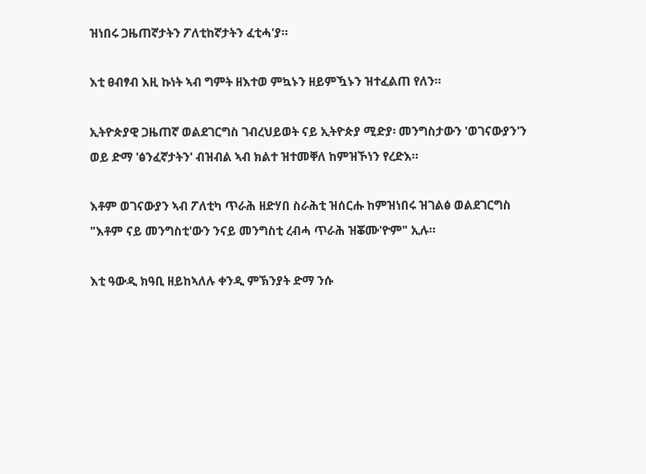ዝነበሩ ጋዜጠኛታትን ፖለቲከኛታትን ፈቲሓ'ያ።

እቲ ፀብፃብ እዚ ኩነት ኣብ ግምት ዘእተወ ምኳኑን ዘይምዃኑን ዝተፈልጠ የለን።

ኢትዮጵያዊ ጋዜጠኛ ወልደገርግስ ገብረህይወት ናይ ኢትዮጵያ ሚድያ፡ መንግስታውን 'ወገናውያን'ን ወይ ድማ 'ፅንፈኛታትን' ብዝብል ኣብ ክልተ ዝተመቐለ ከምዝኾነን የረድእ።

እቶም ወገናውያን ኣብ ፖለቲካ ጥራሕ ዘድሃበ ስራሕቲ ዝሰርሑ ከምዝነበሩ ዝገልፅ ወልደገርግስ "እቶም ናይ መንግስቲ'ውን ንናይ መንግስቲ ረብሓ ጥራሕ ዝቖሙ'ዮም" ኢሉ።

እቲ ዓውዲ ክዓቢ ዘይከኣለሉ ቀንዲ ምኽንያት ድማ ንሱ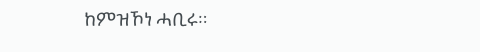ከምዝኾነ ሓቢሩ።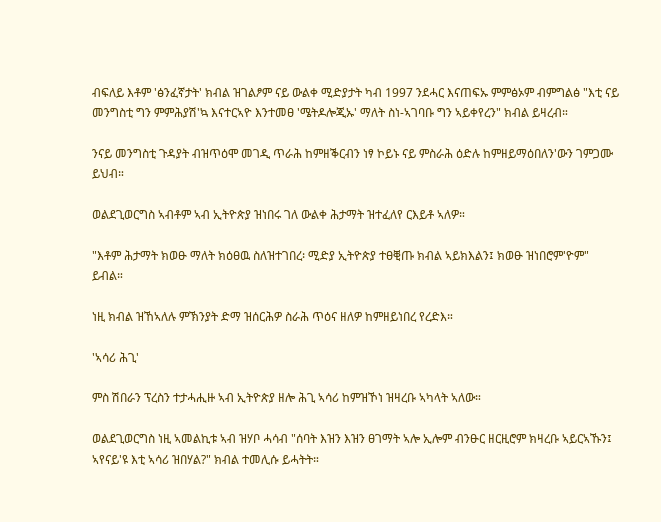ብፍለይ እቶም 'ፅንፈኛታት' ክብል ዝገልፆም ናይ ውልቀ ሚድያታት ካብ 1997 ንደሓር እናጠፍኡ ምምፅኦም ብምግልፅ "እቲ ናይ መንግስቲ ግን ምምሕያሽ'ኳ እናተርኣዮ እንተመፀ 'ሜትዶሎጂኡ' ማለት ስነ-ኣገባቡ ግን ኣይቀየረን" ክብል ይዛረብ።

ንናይ መንግስቲ ጉዳያት ብዝጥዕሞ መገዲ ጥራሕ ከምዘቕርብን ነፃ ኮይኑ ናይ ምስራሕ ዕድሉ ከምዘይማዕበለን'ውን ገምጋሙ ይህብ።

ወልደጊወርግስ ኣብቶም ኣብ ኢትዮጵያ ዝነበሩ ገለ ውልቀ ሕታማት ዝተፈለየ ርእይቶ ኣለዎ።

"እቶም ሕታማት ክወፁ ማለት ክዕፀዉ ስለዝተገበረ፡ ሚድያ ኢትዮጵያ ተፀቒጡ ክብል ኣይክእልን፤ ክወፁ ዝነበሮም'ዮም" ይብል።

ነዚ ክብል ዝኸኣለሉ ምኽንያት ድማ ዝሰርሕዎ ስራሕ ጥዕና ዘለዎ ከምዘይነበረ የረድእ።

'ኣሳሪ ሕጊ'

ምስ ሽበራን ፕረስን ተታሓሒዙ ኣብ ኢትዮጵያ ዘሎ ሕጊ ኣሳሪ ከምዝኾነ ዝዛረቡ ኣካላት ኣለው።

ወልደጊወርግስ ነዚ ኣመልኪቱ ኣብ ዝሃቦ ሓሳብ "ሰባት እዝን እዝን ፀገማት ኣሎ ኢሎም ብንፁር ዘርዚሮም ክዛረቡ ኣይርኣኹን፤ ኣየናይ'ዩ እቲ ኣሳሪ ዝበሃል?" ክብል ተመሊሱ ይሓትት።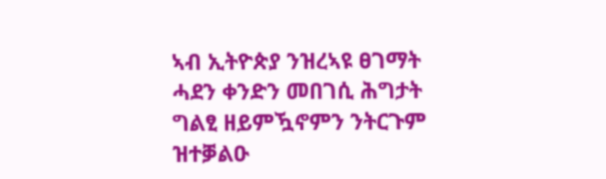ኣብ ኢትዮጵያ ንዝረኣዩ ፀገማት ሓደን ቀንድን መበገሲ ሕግታት ግልፂ ዘይምዃኖምን ንትርጉም ዝተቓልዑ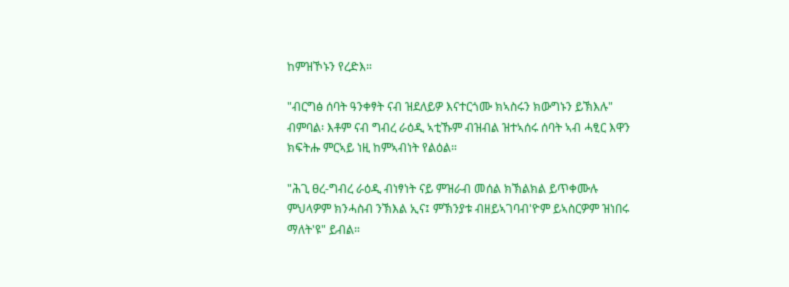ከምዝኾኑን የረድእ።

"ብርግፅ ሰባት ዓንቀፃት ናብ ዝደለይዎ እናተርጎሙ ክኣስሩን ክውግኑን ይኽእሉ" ብምባል፡ እቶም ናብ ግብረ ራዕዲ ኣቲኹም ብዝብል ዝተኣሰሩ ሰባት ኣብ ሓፂር እዋን ክፍትሑ ምርኣይ ነዚ ከምኣብነት የልዕል።

"ሕጊ ፀረ-ግብረ ራዕዲ ብነፃነት ናይ ምዝራብ መሰል ክኽልክል ይጥቀሙሉ ምህላዎም ክንሓስብ ንኽእል ኢና፤ ምኽንያቱ ብዘይኣገባብ'ዮም ይኣስርዎም ዝነበሩ ማለት'ዩ" ይብል።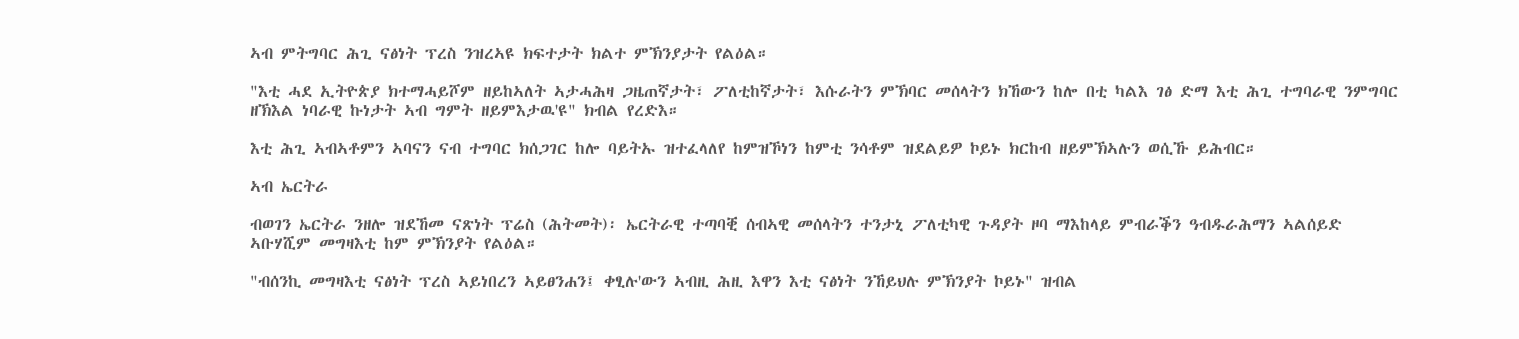ኣብ ምትግባር ሕጊ ናፅነት ፕረስ ንዝረኣዩ ክፍተታት ክልተ ምኽንያታት የልዕል።

"እቲ ሓደ ኢትዮጵያ ክተማሓይሾም ዘይከኣለት ኣታሓሕዛ ጋዜጠኛታት፣ ፖለቲከኛታት፣ እሱራትን ምኽባር መሰላትን ክኸውን ከሎ በቲ ካልእ ገፅ ድማ እቲ ሕጊ ተግባራዊ ንምግባር ዘኽእል ነባራዊ ኩነታት ኣብ ግምት ዘይምእታዉ'ዩ" ክብል የረድእ።

እቲ ሕጊ ኣብኣቶምን ኣባናን ናብ ተግባር ክሰጋገር ከሎ ባይትኡ ዝተፈላለየ ከምዝኾነን ከምቲ ንሳቶም ዝደልይዎ ኮይኑ ክርከብ ዘይምኽኣሉን ወሲኹ ይሕብር።

ኣብ ኤርትራ

ብወገን ኤርትራ ንዘሎ ዝደኸመ ናጽነት ፕሬስ (ሕትመት)፡ ኤርትራዊ ተጣባቒ ሰብኣዊ መሰላትን ተንታኒ ፖለቲካዊ ጉዳያት ዞባ ማእከላይ ምብራቕን ዓብዱራሕማን ኣልሰይድ ኣቡሃሺም መግዛእቲ ከም ምኽንያት የልዕል።

"ብሰንኪ መግዛእቲ ናፅነት ፕረስ ኣይነበረን ኣይፀንሐን፤ ቀፂሉ'ውን ኣብዚ ሕዚ እዋን እቲ ናፅነት ንኸይህሉ ምኽንያት ኮይኑ" ዝብል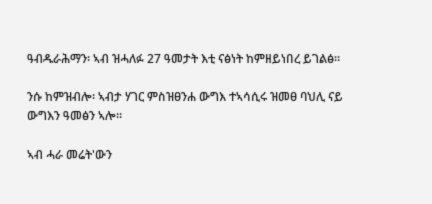ዓብዱራሕማን፡ ኣብ ዝሓለፉ 27 ዓመታት እቲ ናፅነት ከምዘይነበረ ይገልፅ።

ንሱ ከምዝብሎ፡ ኣብታ ሃገር ምስዝፀንሐ ውግእ ተኣሳሲሩ ዝመፀ ባህሊ ናይ ውግእን ዓመፅን ኣሎ።

ኣብ ሓራ መሬት'ውን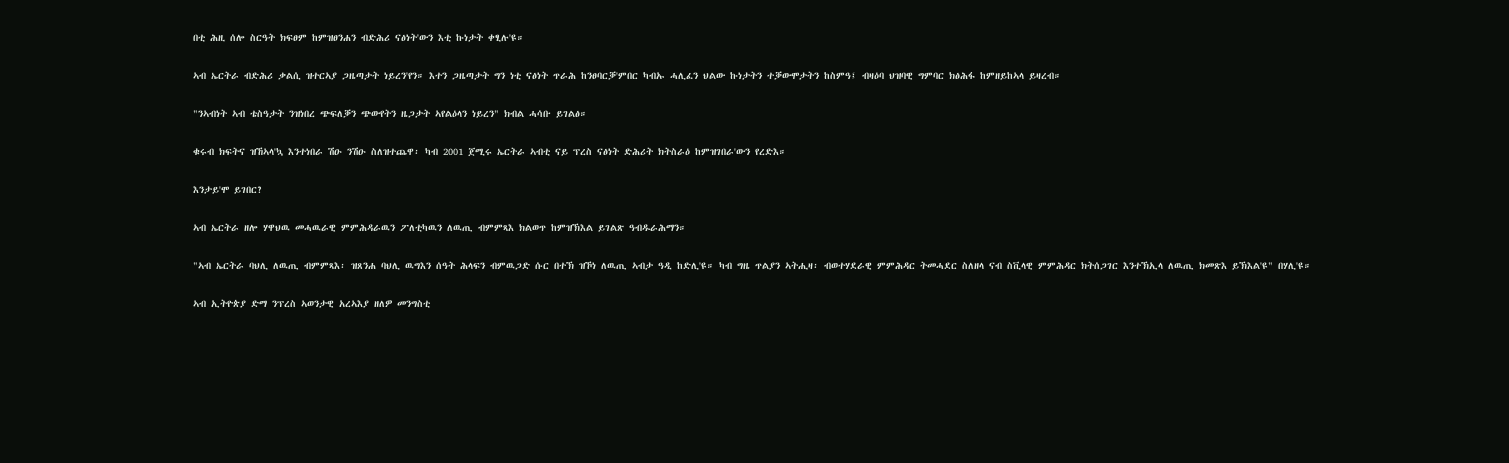በቲ ሕዚ ሰሎ ስርዓት ክፍፀም ከምዝፀንሐን ብድሕሪ ናፅነት'ውን እቲ ኩነታት ቀፂሉ'ዩ።

ኣብ ኤርትራ ብድሕሪ ቃልሲ ዝተርኣያ ጋዜጣታት ነይረን'የን። እተን ጋዜጣታት ግን ነቲ ናፅነት ጥራሕ ከንፀባርቓ'ምበር ካብኡ ሓሊፈን ህልው ኩነታትን ተቓውሞታትን ከስምዓ፤ ብዛዕባ ህዝባዊ ግምባር ክፅሕፋ ከምዘይከኣላ ይዛረብ።

"ንኣብነት ኣብ ቴስዓታት ንዝነበረ ጭፍለቓን ጭውየትን ዜጋታት ኣየልዕላን ነይረን" ክብል ሓሳቡ ይገልፅ።

ቁሩብ ክፍትና ዝኸኣላ'ኳ እንተነበራ ሽዑ ንሽዑ ስለዝተጨዋ፡ ካብ 2001 ጀሚሩ ኤርትራ ኣብቲ ናይ ፕረስ ናፅነት ድሕሪት ክትስራዕ ከምዝገበራ'ውን የረድእ።

እንታይ'ሞ ይገበር?

ኣብ ኤርትራ ዘሎ ሃዋህዉ መሓዉራዊ ምምሕዳራዉን ፖለቲካዉን ለዉጢ ብምምጻእ ክልወጥ ከምዝኽእል ይገልጽ ዓብዱራሕማን።

"ኣብ ኤርትራ ባህሊ ለዉጢ ብምምጻእ፡ ዝጸንሐ ባህሊ ዉግእን ሰዓት ሕላፍን ብምዉጋድ ሱር በተኽ ዝኾነ ለዉጢ ኣብታ ዓዲ ከድሊ'ዩ። ካብ ግዜ ጥልያን ኣትሒዛ፡ ብወተሃደራዊ ምምሕዳር ትመሓደር ስለዘላ ናብ ስቪላዊ ምምሕዳር ክትሰጋገር እንተኽኢላ ለዉጢ ክመጽእ ይኽእል'ዩ" በሃሊ'ዩ።

ኣብ ኢትዮጵያ ድማ ንፕረስ ኣወንታዊ አረኣእያ ዘለዎ መንግስቲ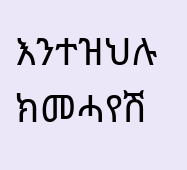እንተዝህሉ ክመሓየሽ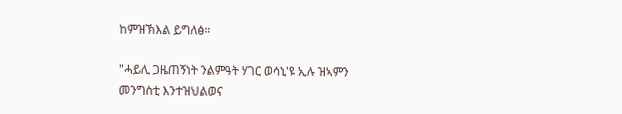ከምዝኽእል ይግለፅ።

"ሓይሊ ጋዜጠኝነት ንልምዓት ሃገር ወሳኒ'ዩ ኢሉ ዝኣምን መንግስቲ እንተዝህልወና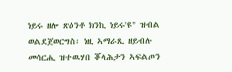ነይሩ ዘሎ ጽዕንቶ ክንኪ ነይሩ'ዩ" ዝብል ወልደጀወርግስ፡ ነዚ ኣማራጺ ዘይብሉ መሳርሒ ዝተዉሃበ ቖላሕታን ኣፍልጦን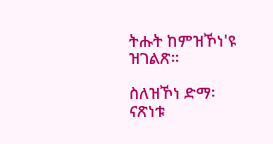ትሑት ከምዝኾነ'ዩ ዝገልጽ።

ስለዝኾነ ድማ፡ ናጽነቱ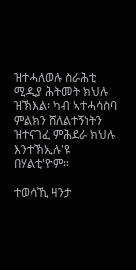ዝተሓለወሉ ስራሕቲ ሚዲያ ሕትመት ክህሉ ዝኽእል፡ ካብ ኣተሓሳስባ ምልክን ሸለልተኝነትን ዝተናገፈ ምሕደራ ክህሉ እንተኽኢሉ'ዩ በሃልቲ'ዮም።

ተወሳኺ ዛንታ